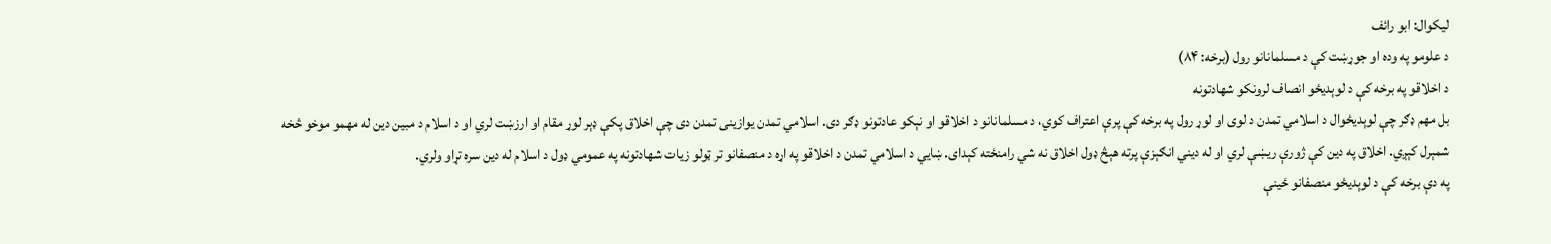لیکوال: ابو رائف
د علومو په وده او جوړښت کې د مسلمانانو رول (برخه: ۸۴)
د اخلاقو په برخه کې د لوېديځو انصاف لرونکو شهادتونه
بل مهم ډګر چې لوېدیځوال د اسلامي تمدن د لوی او لوړ رول په برخه کې پرې اعتراف کوي، د مسلمانانو د اخلاقو او نېکو عادتونو ډګر دی. اسلامي تمدن یوازینی تمدن دی چې اخلاق پکې ډېر لوړ مقام او ارزښت لري او د اسلام د مبین دین له مهمو موخو څخه شمېرل کېږي. اخلاق په دین کې ژورې ریښې لري او له دیني انګېزې پرته هېڅ ډول اخلاق نه شي رامنځته کېدای. ښايي د اسلامي تمدن د اخلاقو په اړه د منصفانو تر ټولو زیات شهادتونه په عمومي ډول د اسلام له دین سره تړاو ولري.
په دې برخه کې د لوېدیځو منصفانو ځینې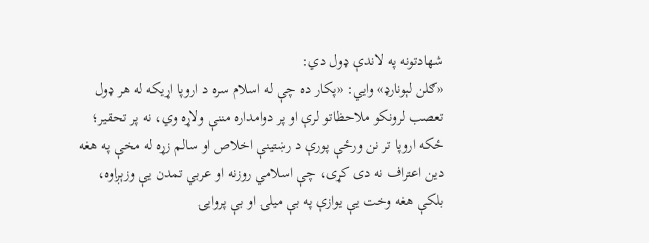شهادتونه په لاندې ډول دي:
«ګلن لېونارډ» وایي: «پکار ده چې له اسلام سره د اروپا اړیکه له هر ډول تعصب لرونکو ملاحظاتو لرې او پر دوامداره مننې ولاړه وي، نه پر تحقیر؛ ځکه اروپا تر نن ورځې پورې د رښتینې اخلاص او سالم زړه له مخې په هغه دین اعتراف نه دی کړی، چې اسلامي روزنه او عربي تمدن یې وزېږاوه، بلکې هغه وخت یې یوازې په بې میلۍ او بې پروايۍ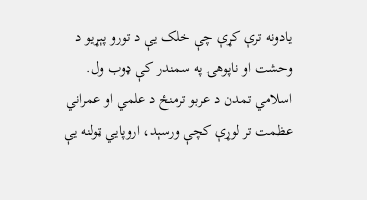یادونه ترې کړې چې خلک یې د تورو پېړیو د وحشت او ناپوهۍ په سمندر کې ډوب ول.
اسلامي تمدن د عربو ترمنځ د علمي او عمراني عظمت تر لوړې کچې ورسېد، اروپایي ټولنه یې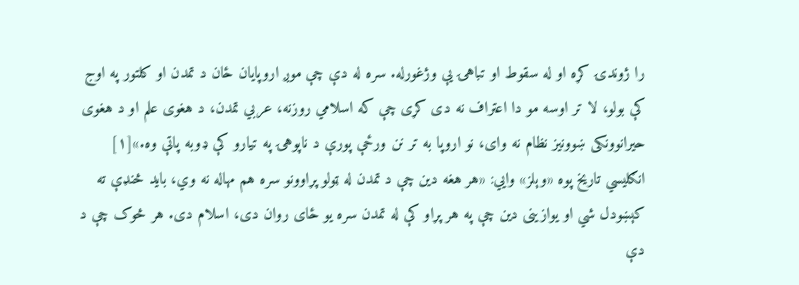را ژوندۍ کړه او له سقوط او تباهۍ یې وژغورله. سره له دې چې موږ اروپایان ځان د تمدن او کلتور په اوج کې بولو، لا تر اوسه مو دا اعتراف نه دی کړی چې که اسلامي روزنه، عربي تمدن، د هغوی علم او د هغوی حیرانوونکی ښوونیز نظام نه وای، نو اروپا به تر نن ورځې پورې د ناپوهۍ په تیارو کې ډوبه پاتې وه.»[۱]
انګلیسي تاریخ پوه «وېلز» وایي: «هر هغه دین چې د تمدن له ټولو پړاوونو سره هم مهاله نه وي، باید څنډې ته کېښودل شي او یوازینی دین چې په هر پړاو کې له تمدن سره یو ځای روان دی، اسلام دی. هر څوک چې د دې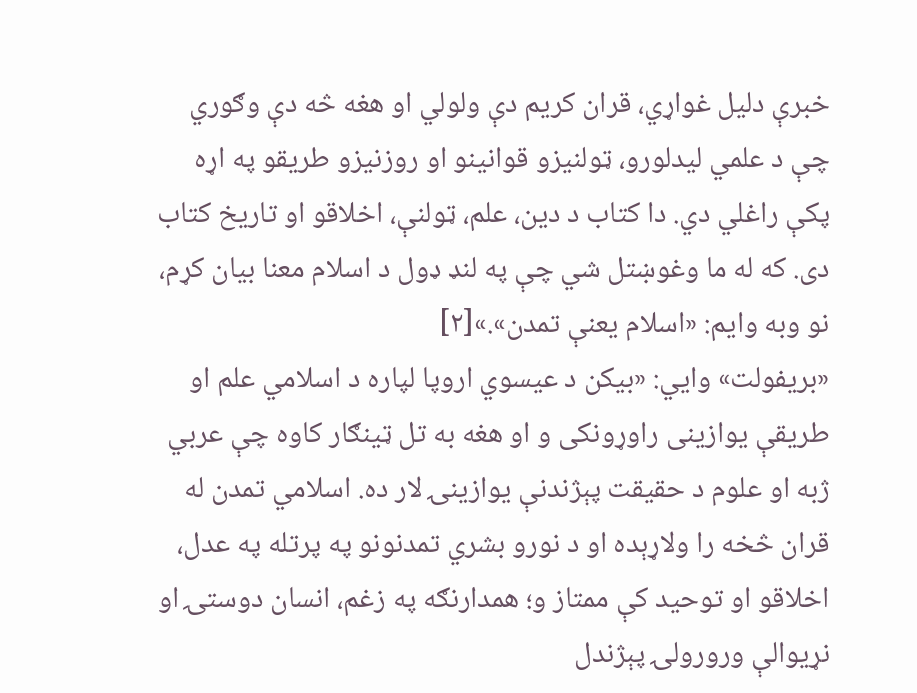خبرې دلیل غواړي، قران کریم دې ولولي او هغه څه دې وګوري چې د علمي لیدلورو، ټولنیزو قوانینو او روزنیزو طریقو په اړه پکې راغلي دي. دا کتاب د دین، علم، ټولنې، اخلاقو او تاریخ کتاب دی. که له ما وغوښتل شي چې په لنډ ډول د اسلام معنا بیان کړم، نو وبه وایم: «اسلام یعنې تمدن».»[۲]
«بریفولت» وایي: «بيکن د عيسوي اروپا لپاره د اسلامي علم او طريقې يوازينی راوړونکی و او هغه به تل ټينګار کاوه چې عربي ژبه او علوم د حقيقت پېژندنې يوازينۍ لار ده. اسلامي تمدن له قران څخه را ولاړېده او د نورو بشري تمدنونو په پرتله په عدل، اخلاقو او توحید کې ممتاز و؛ همدارنګه په زغم، انسان دوستۍ او نړیوالې ورورولۍ پېژندل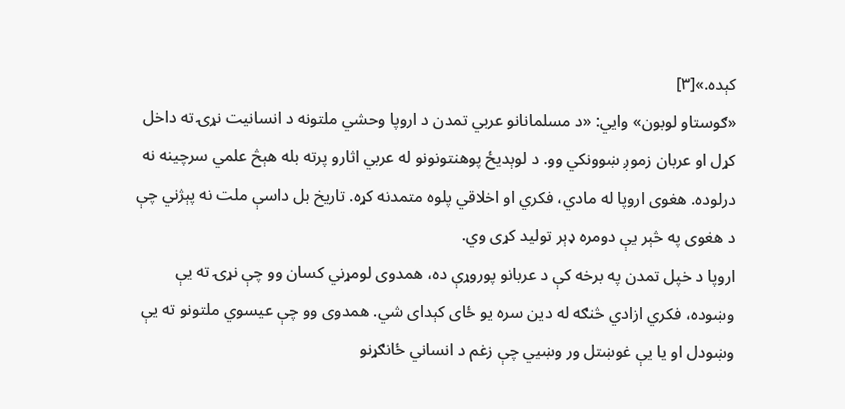کېده.»[۳]
«ګوستاو لوبون» وایي: «د مسلمانانو عربي تمدن د اروپا وحشي ملتونه د انسانیت نړۍ ته داخل کړل او عربان زموږ ښوونکي وو. د لوېدیځ پوهنتونونو له عربي اثارو پرته بله هېڅ علمي سرچینه نه درلوده. هغوی اروپا له مادي، فکري او اخلاقي پلوه متمدنه کړه. تاریخ بل داسې ملت نه پېژني چې د هغوی په څېر یې دومره ډېر تولید کړی وي.
اروپا د خپل تمدن په برخه کې د عربانو پوروړې ده، همدوی لومړني کسان وو چې نړۍ ته یې وښوده، فکري ازادي څنګه له دین سره یو ځای کېدای شي. همدوی وو چې عیسوي ملتونو ته یې وښودل او یا یې غوښتل ور وښيي چې زغم د انساني ځانګړنو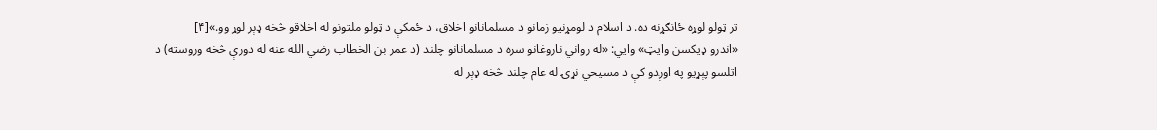تر ټولو لوړه ځانګړنه ده. د اسلام د لومړنیو زمانو د مسلمانانو اخلاق، د ځمکې د ټولو ملتونو له اخلاقو څخه ډېر لوړ وو.»[۴]
«اندرو ډیکسن وایټ» وایي: «له رواني ناروغانو سره د مسلمانانو چلند (د عمر بن الخطاب رضي الله عنه له دورې څخه وروسته) د اتلسو پېړیو په اوږدو کې د مسیحي نړۍ له عام چلند څخه ډېر له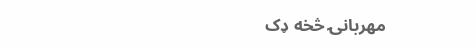مهربانۍ څخه ډک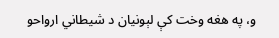و، په هغه وخت کې لېونیان د شیطاني ارواحو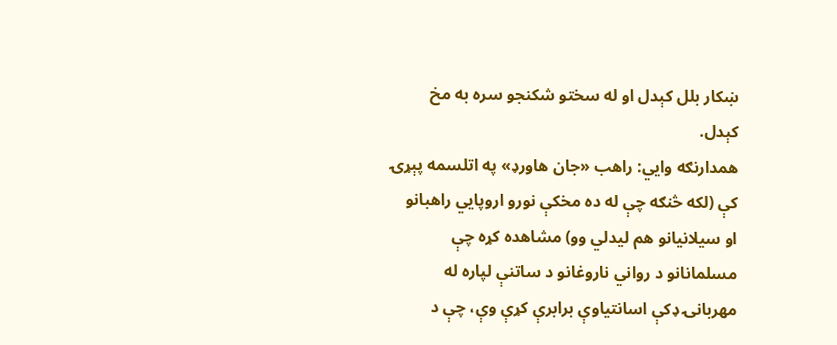ښکار بلل کېدل او له سختو شکنجو سره به مخ کېدل.
همدارنګه وایي: راهب «جان هاورډ» په اتلسمه پېړۍ کې (لکه څنګه چې له ده مخکې نورو اروپایي راهبانو او سیلانیانو هم لیدلي وو) مشاهده کړه چې مسلمانانو د رواني ناروغانو د ساتنې لپاره له مهربانۍ ډکې اسانتیاوې برابرې کړې وې، چې د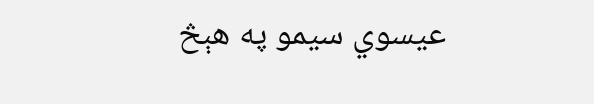عیسوي سیمو په هېڅ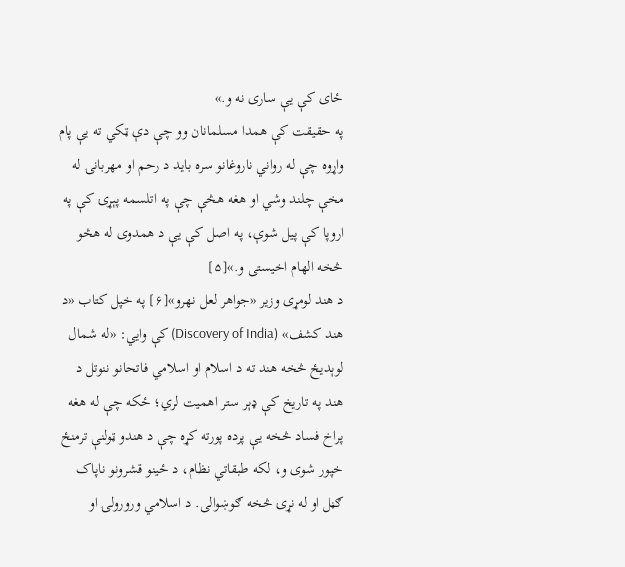ځای کې یې ساری نه و.»
په حقیقت کې همدا مسلمانان وو چې دې ټکي ته یې پام واړوه چې له رواني ناروغانو سره باید د رحم او مهربانۍ له مخې چلند وشي او هغه هڅې چې په اتلسمه پېړۍ کې په اروپا کې پیل شوې، په اصل کې یې د همدوی له هڅو څخه الهام اخیستی و.»[۵]
د هند لومړی وزیر «جواهر لعل نهرو»[۶] په خپل کتاب «د هند کشف» (Discovery of India) کې وایي: «له شمال لوېدیځ څخه هند ته د اسلام او اسلامي فاتحانو ننوتل د هند په تاریخ کې ډېر ستر اهمیت لري؛ ځکه چې له هغه پراخ فساد څخه یې پرده پورته کړه چې د هندو ټولنې ترمنځ خپور شوی و، لکه طبقاتي نظام، د ځینو قشرونو ناپاک ګڼل او له نړۍ څخه ګوښوالی. د اسلامي ورورولۍ او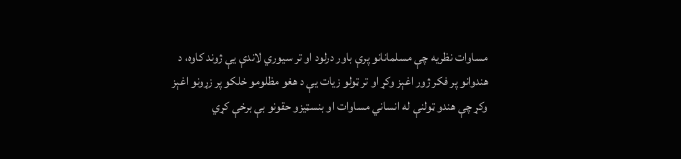مساوات نظریه چې مسلمانانو پرې باور درلود او تر سیوري لاندې یې ژوند کاوه، د هندوانو پر فکر ژور اغېز وکړ او تر ټولو زیات یې د هغو مظلومو خلکو پر زړونو اغېز وکړ چې هندو ټولنې له انساني مساوات او بنسټیزو حقونو بې برخې کړي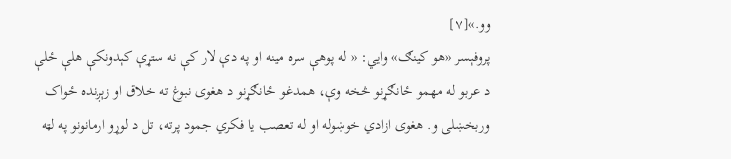وو.»[۷]
پروفېسر «هو کینګ» وایي: « له پوهې سره مینه او په دې لار کې نه ستړې کېدونکې هلې ځلې د عربو له مهمو ځانګړنو څخه وې، همدغو ځانګړنو د هغوی نبوغ ته خلاق او زېږنده ځواک وربخښلی و. هغوی ازادي خوښوله او له تعصب یا فکري جمود پرته، تل د لوړو ارمانونو په لټه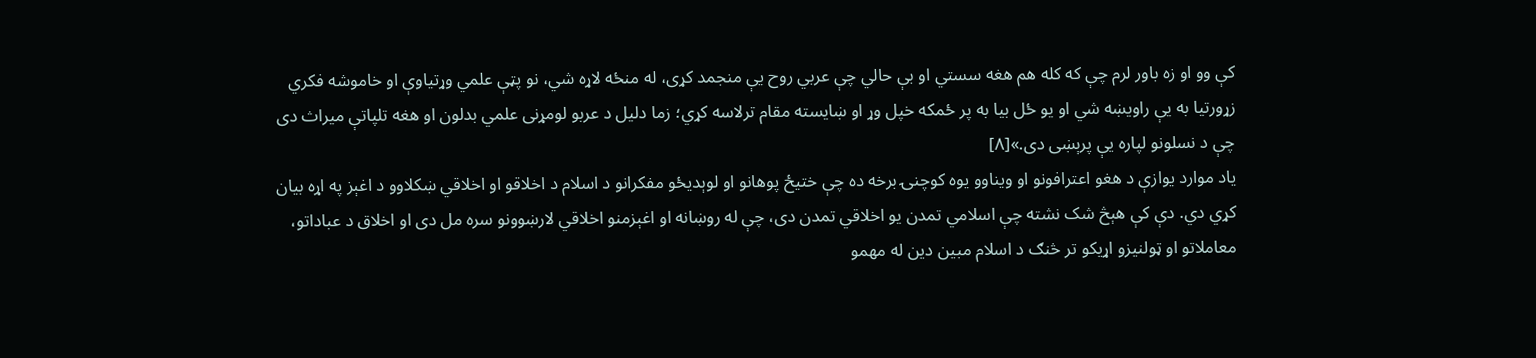کې وو او زه باور لرم چې که کله هم هغه سستي او بې حالي چې عربي روح یې منجمد کړی، له منځه لاړه شي، نو پټې علمي وړتیاوې او خاموشه فکري زړورتیا به یې راویښه شي او یو ځل بیا به پر ځمکه خپل وړ او ښایسته مقام ترلاسه کړي؛ زما دلیل د عربو لومړنی علمي بدلون او هغه تلپاتې میراث دی چې د نسلونو لپاره یې پرېښی دی.»[۸]
یاد موارد یوازې د هغو اعترافونو او ویناوو یوه کوچنۍ برخه ده چې ختیځ پوهانو او لوېدیځو مفکرانو د اسلام د اخلاقو او اخلاقي ښکلاوو د اغېز په اړه بیان کړي دي. دې کې هېڅ شک نشته چې اسلامي تمدن یو اخلاقي تمدن دی، چې له روښانه او اغېزمنو اخلاقي لارښوونو سره مل دی او اخلاق د عباداتو، معاملاتو او ټولنیزو اړیکو تر څنګ د اسلام مبین دین له مهمو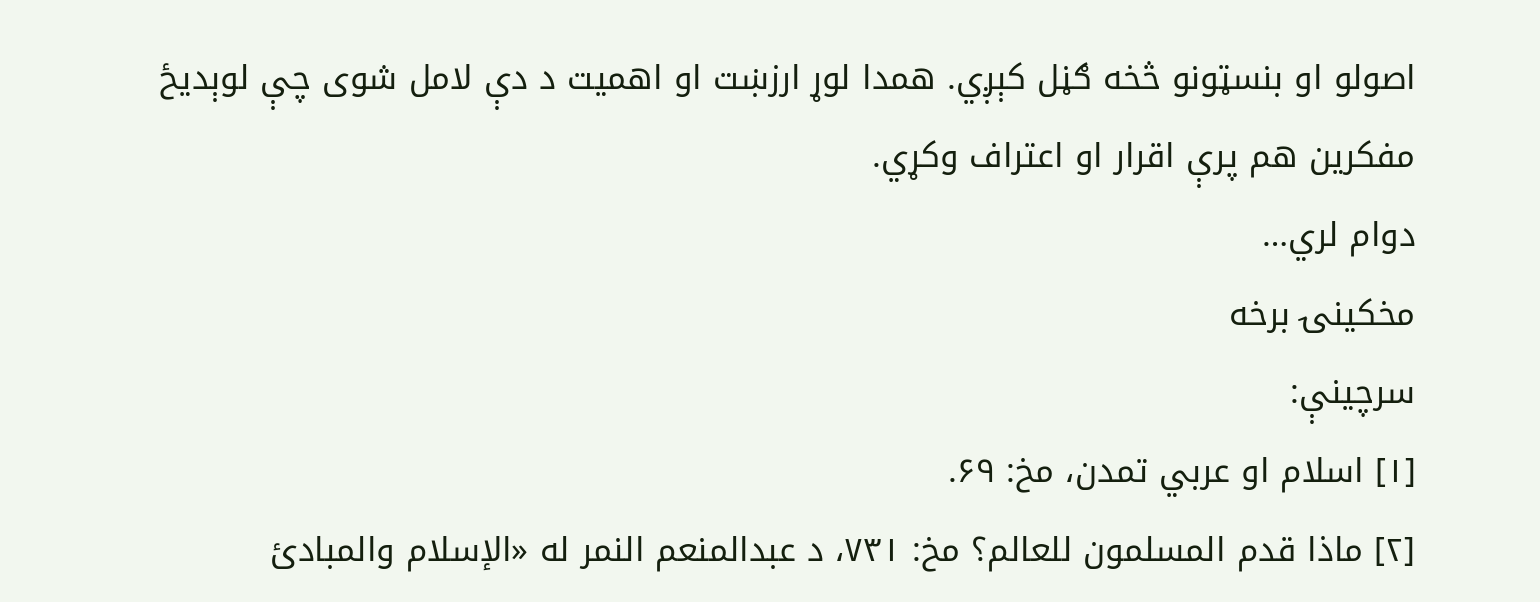اصولو او بنسټونو څخه ګڼل کېږي. همدا لوړ ارزښت او اهمیت د دې لامل شوی چې لوېدیځ مفکرين هم پرې اقرار او اعتراف وکړي.
دوام لري…
مخکینۍ برخه
سرچینې:
[۱] اسلام او عربي تمدن، مخ: ۶۹.
[۲] ماذا قدم المسلمون للعالم؟ مخ: ۷۳۱، د عبدالمنعم النمر له «الإسلام والمبادئ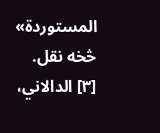المستوردة» څخه نقل.
[۳] الدالاني،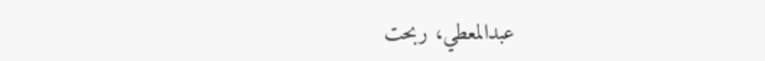عبدالمعطي، ربحت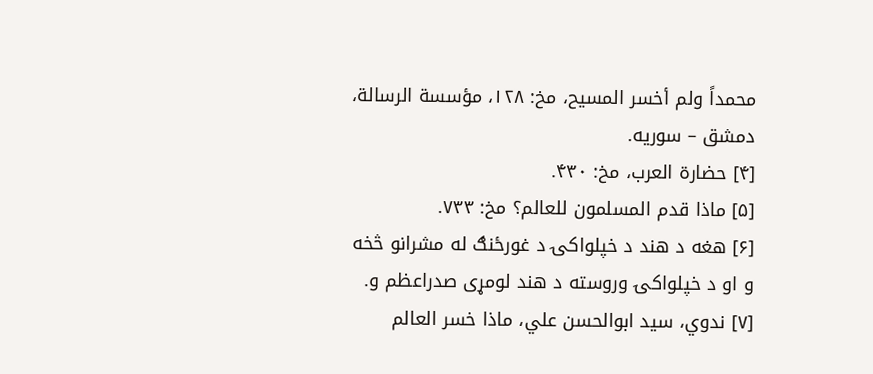محمداً ولم أخسر المسيح، مخ: ۱۲۸، مؤسسة الرسالة، دمشق – سوریه.
[۴] حضارة العرب، مخ: ۴۳۰.
[۵] ماذا قدم المسلمون للعالم؟ مخ: ۷۳۳.
[۶] هغه د هند د خپلواکۍ د غورځنګ له مشرانو څخه و او د خپلواکۍ وروسته د هند لومړی صدراعظم و.
[۷] ندوي، سید ابوالحسن علي، ماذا خسر العالم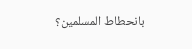بانحطاط المسلمین؟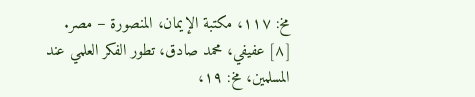مخ: ۱۱۷، مکتبة الإیمان، المنصورة – مصر.
[۸] عفیفي، محمد صادق، تطور الفکر العلمي عند المسلمین، مخ: ۱۹،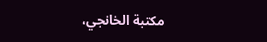مکتبة الخانجي،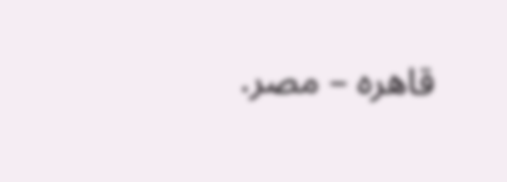قاهره – مصر.